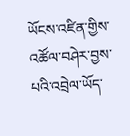ཡོངས་འཛིན་གྱིས་འཚོལ་བཤེར་བྱས་པའི་འབྲེལ་ཡོད་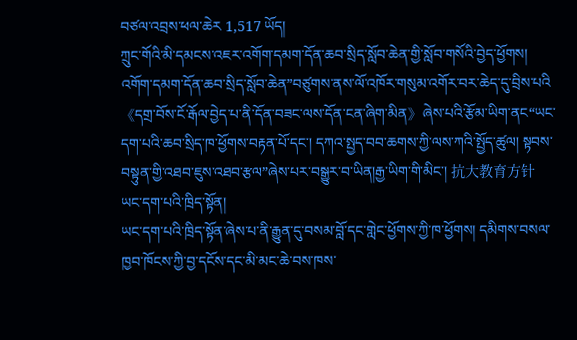བཙལ་འབྲས་ཕལ་ཆེར 1,517 ཡོད།
ཀྲུང་གོའི་མི་དམངས་འཇར་འགོག་དམག་དོན་ཆབ་སྲིད་སློབ་ཆེན་གྱི་སློབ་གསོའི་བྱེད་ཕྱོགས།
འགོག་དམག་དོན་ཆབ་སྲིད་སློབ་ཆེན”བཙུགས་ནས་ལོ་འཁོར་གསུམ་འགོར་བར་ཆེད་དུ་བྲིས་པའི《དགྲ་བོས་ངོ་རྒོལ་བྱེད་པ་ནི་དོན་བཟང་ལས་དོན་ངན་ཞིག་མིན》ཞེས་པའི་རྩོམ་ཡིག་ནང“ཡང་དག་པའི་ཆབ་སྲིད་ཁ་ཕྱོགས་བརྟན་པོ་དང་། དཀའ་སྤྱད་བབ་ཆགས་ཀྱི་ལས་ཀའི་སྤྱོད་ཚུལ། སྟབས་བསྟུན་གྱི་འཐབ་ཇུས་འཐབ་རྩལ”ཞེས་པར་བསྒྱུར་བ་ཡིན།རྒྱ་ཡིག་གི་མིང་། 抗大教育方针
ཡང་དག་པའི་ཁྲིད་སྟོན།
ཡང་དག་པའི་ཁྲིད་སྟོན་ཞེས་པ་ནི་རྒྱུན་དུ་བསམ་བློ་དང་གླེང་ཕྱོགས་ཀྱི་ཁ་ཕྱོགས། དམིགས་བསལ་ཁྱབ་ཁོངས་ཀྱི་བྱ་དངོས་དང་མི་མང་ཆེ་བས་ཁས་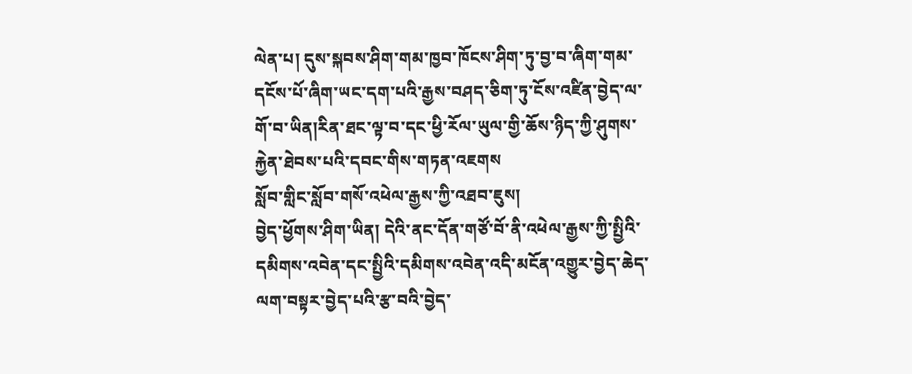ལེན་པ། དུས་སྐབས་ཤིག་གམ་ཁྱབ་ཁོངས་ཤིག་ཏུ་བྱ་བ་ཞིག་གམ་དངོས་པོ་ཞིག་ཡང་དག་པའི་རྒྱས་བཤད་ཅིག་ཏུ་ངོས་འཛིན་བྱེད་ལ་གོ་བ་ཡིན།རིན་ཐང་ལྟ་བ་དང་ཕྱི་རོལ་ཡུལ་གྱི་ཆོས་ཉིད་ཀྱི་ཤུགས་རྐྱེན་ཐེབས་པའི་དབང་གིས་གཏན་འཇགས
སློབ་གླིང་སློབ་གསོ་འཕེལ་རྒྱས་ཀྱི་འཐབ་ཇུས།
བྱེད་ཕྱོགས་ཤིག་ཡིན། དེའི་ནང་དོན་གཙོ་བོ་ནི་འཕེལ་རྒྱས་ཀྱི་སྤྱིའི་དམིགས་འབེན་དང་སྤྱིའི་དམིགས་འབེན་འདི་མངོན་འགྱུར་བྱེད་ཆེད་ལག་བསྟར་བྱེད་པའི་རྩ་བའི་བྱེད་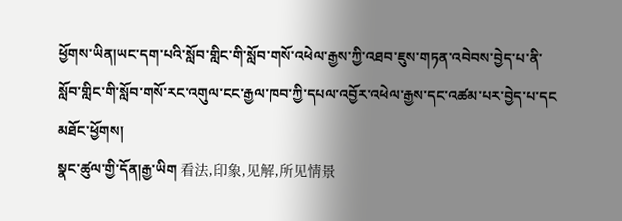ཕྱོགས་ཡིན།ཡང་དག་པའི་སློབ་གླིང་གི་སློབ་གསོ་འཕེལ་རྒྱས་ཀྱི་འཐབ་ཇུས་གཏན་འབེབས་བྱེད་པ་ནི་སློབ་གླིང་གི་སློབ་གསོ་རང་འགུལ་ངང་རྒྱལ་ཁབ་ཀྱི་དཔལ་འབྱོར་འཕེལ་རྒྱས་དང་འཚམ་པར་བྱེད་པ་དང
མཐོང་ཕྱོགས།
སྣང་ཚུལ་གྱི་དོན།རྒྱ་ཡིག 看法,印象,见解,所见情景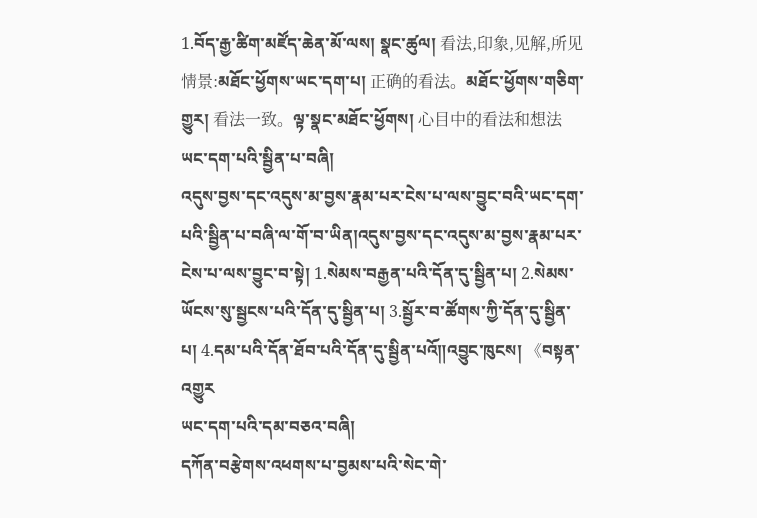1.བོད་རྒྱ་ཚིག་མཛོད་ཆེན་མོ་ལས། སྣང་ཚུལ། 看法,印象,见解,所见情景:མཐོང་ཕྱོགས་ཡང་དག་པ། 正确的看法。མཐོང་ཕྱོགས་གཅིག་གྱུར། 看法一致。ལྟ་སྣང་མཐོང་ཕྱོགས། 心目中的看法和想法
ཡང་དག་པའི་སྦྱིན་པ་བཞི།
འདུས་བྱས་དང་འདུས་མ་བྱས་རྣམ་པར་ངེས་པ་ལས་བྱུང་བའི་ཡང་དག་པའི་སྦྱིན་པ་བཞི་ལ་གོ་བ་ཡིན།འདུས་བྱས་དང་འདུས་མ་བྱས་རྣམ་པར་ངེས་པ་ལས་བྱུང་བ་སྟེ། 1.སེམས་བརྒྱན་པའི་དོན་དུ་སྦྱིན་པ། 2.སེམས་ཡོངས་སུ་སྦྱངས་པའི་དོན་དུ་སྦྱིན་པ། 3.སྦྱོར་བ་ཚོགས་ཀྱི་དོན་དུ་སྦྱིན་པ། 4.དམ་པའི་དོན་ཐོབ་པའི་དོན་དུ་སྦྱིན་པའོ༎འབྱུང་ཁུངས། 《བསྟན་འགྱུར
ཡང་དག་པའི་དམ་བཅའ་བཞི།
དཀོན་བརྩེགས་འཕགས་པ་བྱམས་པའི་སེང་གེ་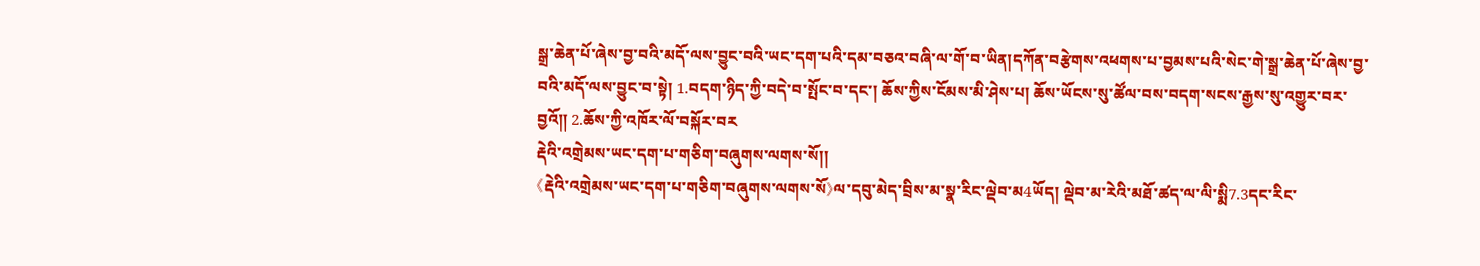སྒྲ་ཆེན་པོ་ཞེས་བྱ་བའི་མདོ་ལས་བྱུང་བའི་ཡང་དག་པའི་དམ་བཅའ་བཞི་ལ་གོ་བ་ཡིན།དཀོན་བརྩེགས་འཕགས་པ་བྱམས་པའི་སེང་གེ་སྒྲ་ཆེན་པོ་ཞེས་བྱ་བའི་མདོ་ལས་བྱུང་བ་སྟེ། 1.བདག་ཉིད་ཀྱི་བདེ་བ་སྤོང་བ་དང་། ཆོས་ཀྱིས་ངོམས་མི་ཤེས་པ། ཆོས་ཡོངས་སུ་ཚོལ་བས་བདག་སངས་རྒྱས་སུ་འགྱུར་བར་བྱའོ༎ 2.ཆོས་ཀྱི་འཁོར་ལོ་བསྐོར་བར
རྡེའི་འགྲེམས་ཡང་དག་པ་གཅིག་བཞུགས་ལགས་སོ།།
《རྡེའི་འགྲེམས་ཡང་དག་པ་གཅིག་བཞུགས་ལགས་སོ》ལ་དབུ་མེད་བྲིས་མ་སྣ་རིང་ལྡེབ་མ4ཡོད། ལྡེབ་མ་རེའི་མཐོ་ཚད་ལ་ལི་སྨི7.3དང་རིང་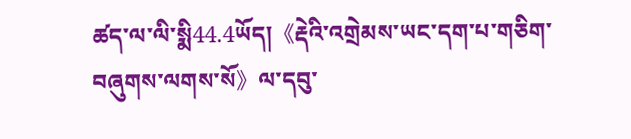ཚད་ལ་ལི་སྨི44.4ཡོད།《རྡེའི་འགྲེམས་ཡང་དག་པ་གཅིག་བཞུགས་ལགས་སོ》ལ་དབུ་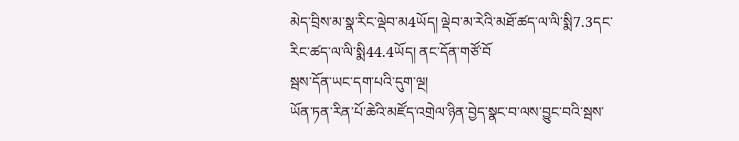མེད་བྲིས་མ་སྣ་རིང་ལྡེབ་མ4ཡོད། ལྡེབ་མ་རེའི་མཐོ་ཚད་ལ་ལི་སྨི7.3དང་རིང་ཚད་ལ་ལི་སྨི44.4ཡོད། ནང་དོན་གཙོ་བོ
སྦས་དོན་ཡང་དག་པའི་དུག་ལྔ།
ཡོན་ཏན་རིན་པོ་ཆེའི་མཛོད་འགྲེལ་ཉིན་བྱེད་སྣང་བ་ལས་བྱུང་བའི་སྦས་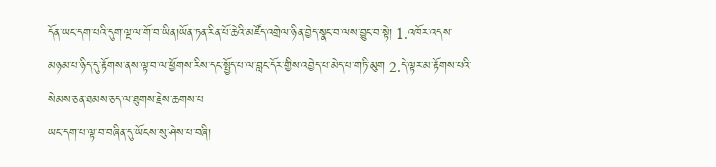དོན་ཡང་དག་པའི་དུག་ལྔ་ལ་གོ་བ་ཡིན།ཡོན་ཏན་རིན་པོ་ཆེའི་མཛོད་འགྲེལ་ཉིན་བྱེད་སྣང་བ་ལས་བྱུང་བ་སྟེ། 1.འཁོར་འདས་མཉམ་པ་ཉིད་དུ་རྟོགས་ནས་ལྟ་བ་ལ་ཕྱོགས་རིས་དང་སྤྱོད་པ་ལ་བླང་དོར་གྱིས་འབྱེད་པ་མེད་པ་གཏི་མུག 2.དེ་ལྟར་མ་རྟོགས་པའི་སེམས་ཅན་ཐམས་ཅད་ལ་ཐུགས་རྗེས་ཆགས་པ
ཡང་དག་པ་ལྟ་བ་བཞིན་དུ་ཡོངས་སུ་ཤེས་པ་བཞི།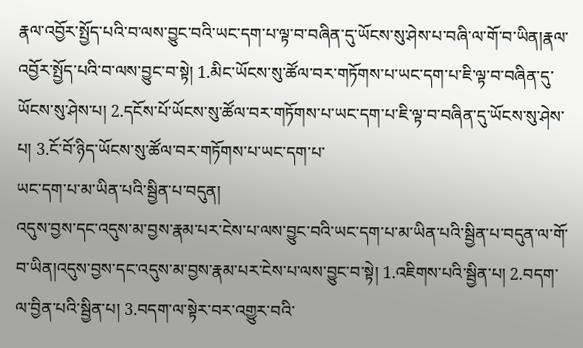རྣལ་འབྱོར་སྤྱོད་པའི་བ་ལས་བྱུང་བའི་ཡང་དག་པ་ལྟ་བ་བཞིན་དུ་ཡོངས་སུ་ཤེས་པ་བཞི་ལ་གོ་བ་ཡིན།རྣལ་འབྱོར་སྤྱོད་པའི་བ་ལས་བྱུང་བ་སྟེ། 1.མིང་ཡོངས་སུ་ཚོལ་བར་གཏོགས་པ་ཡང་དག་པ་ཇི་ལྟ་བ་བཞིན་དུ་ཡོངས་སུ་ཤེས་པ། 2.དངོས་པོ་ཡོངས་སུ་ཚོལ་བར་གཏོགས་པ་ཡང་དག་པ་ཇི་ལྟ་བ་བཞིན་དུ་ཡོངས་སུ་ཤེས་པ། 3.ངོ་བོ་ཉིད་ཡོངས་སུ་ཚོལ་བར་གཏོགས་པ་ཡང་དག་པ་
ཡང་དག་པ་མ་ཡིན་པའི་སྦྱིན་པ་བདུན།
འདུས་བྱས་དང་འདུས་མ་བྱས་རྣམ་པར་ངེས་པ་ལས་བྱུང་བའི་ཡང་དག་པ་མ་ཡིན་པའི་སྦྱིན་པ་བདུན་ལ་གོ་བ་ཡིན།འདུས་བྱས་དང་འདུས་མ་བྱས་རྣམ་པར་ངེས་པ་ལས་བྱུང་བ་སྟེ། 1.འཇིགས་པའི་སྦྱིན་པ། 2.བདག་ལ་བྱིན་པའི་སྦྱིན་པ། 3.བདག་ལ་སྟེར་བར་འགྱུར་བའི་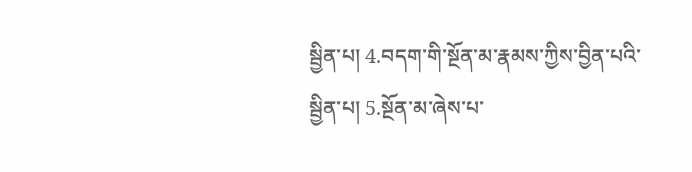སྦྱིན་པ། 4.བདག་གི་སྔོན་མ་རྣམས་ཀྱིས་བྱིན་པའི་སྦྱིན་པ། 5.སྔོན་མ་ཞེས་པ་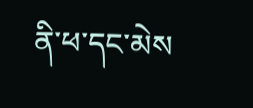ནི་ཕ་དང་མེས